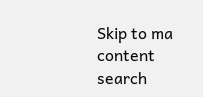Skip to ma content
search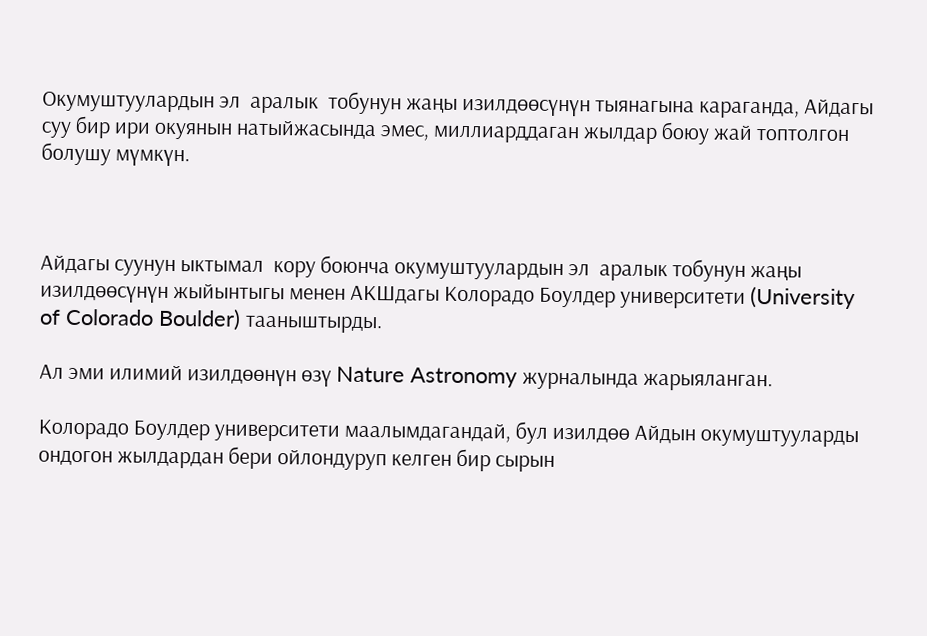Окумуштуулардын эл  аралык  тобунун жаңы изилдөөсүнүн тыянагына караганда, Айдагы суу бир ири окуянын натыйжасында эмес, миллиарддаган жылдар боюу жай топтолгон болушу мүмкүн.



Айдагы суунун ыктымал  кору боюнча окумуштуулардын эл  аралык тобунун жаңы изилдөөсүнүн жыйынтыгы менен АКШдагы Колорадо Боулдер университети (University of Colorado Boulder) тааныштырды.

Ал эми илимий изилдөөнүн өзү Nature Astronomy журналында жарыяланган.

Колорадо Боулдер университети маалымдагандай, бул изилдөө Айдын окумуштууларды ондогон жылдардан бери ойлондуруп келген бир сырын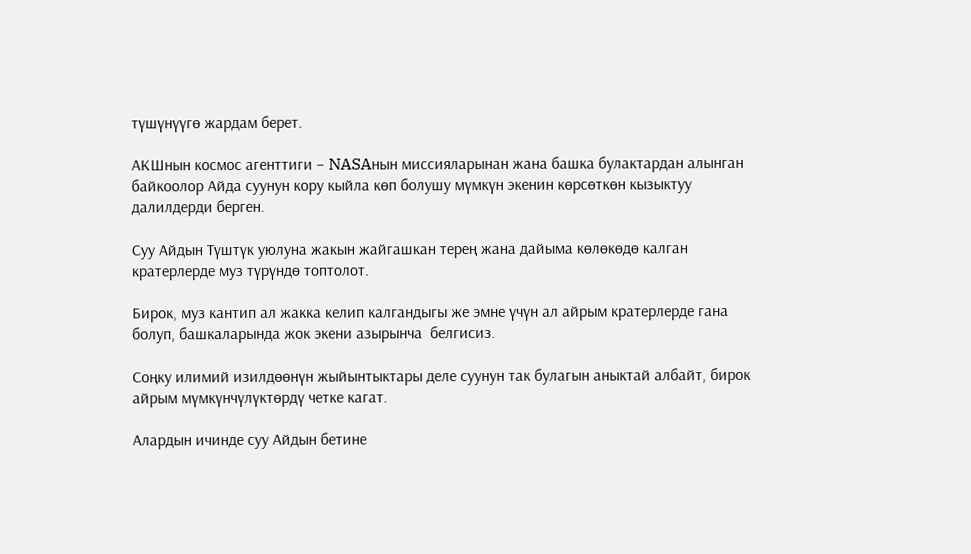түшүнүүгө жардам берет.

АКШнын космос агенттиги – NASAнын миссияларынан жана башка булактардан алынган байкоолор Айда суунун кору кыйла көп болушу мүмкүн экенин көрсөткөн кызыктуу далилдерди берген.

Суу Айдын Түштүк уюлуна жакын жайгашкан терең жана дайыма көлөкөдө калган кратерлерде муз түрүндө топтолот.

Бирок, муз кантип ал жакка келип калгандыгы же эмне үчүн ал айрым кратерлерде гана болуп, башкаларында жок экени азырынча  белгисиз.

Соңку илимий изилдөөнүн жыйынтыктары деле суунун так булагын аныктай албайт, бирок айрым мүмкүнчүлүктөрдү четке кагат.

Алардын ичинде суу Айдын бетине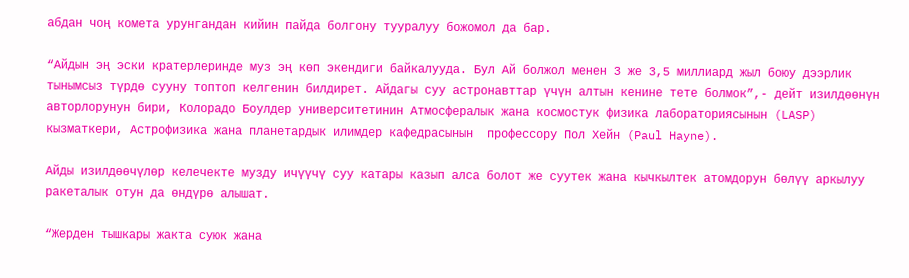абдан чоң комета урунгандан кийин пайда болгону тууралуу божомол да бар.

“Айдын эң эски кратерлеринде муз эң көп экендиги байкалууда. Бул Ай болжол менен 3 же 3,5 миллиард жыл боюу дээрлик тынымсыз түрдө сууну топтоп келгенин билдирет. Айдагы суу астронавттар үчүн алтын кенине тете болмок”,- дейт изилдөөнүн авторлорунун бири, Колорадо Боулдер университетинин Атмосфералык жана космостук физика лабораториясынын (LASP) кызматкери, Астрофизика жана планетардык илимдер кафедрасынын  профессору Пол Хейн (Paul Hayne).

Айды изилдөөчүлөр келечекте музду ичүүчү суу катары казып алса болот же суутек жана кычкылтек атомдорун бөлүү аркылуу ракеталык отун да өндүрө алышат.

“Жерден тышкары жакта суюк жана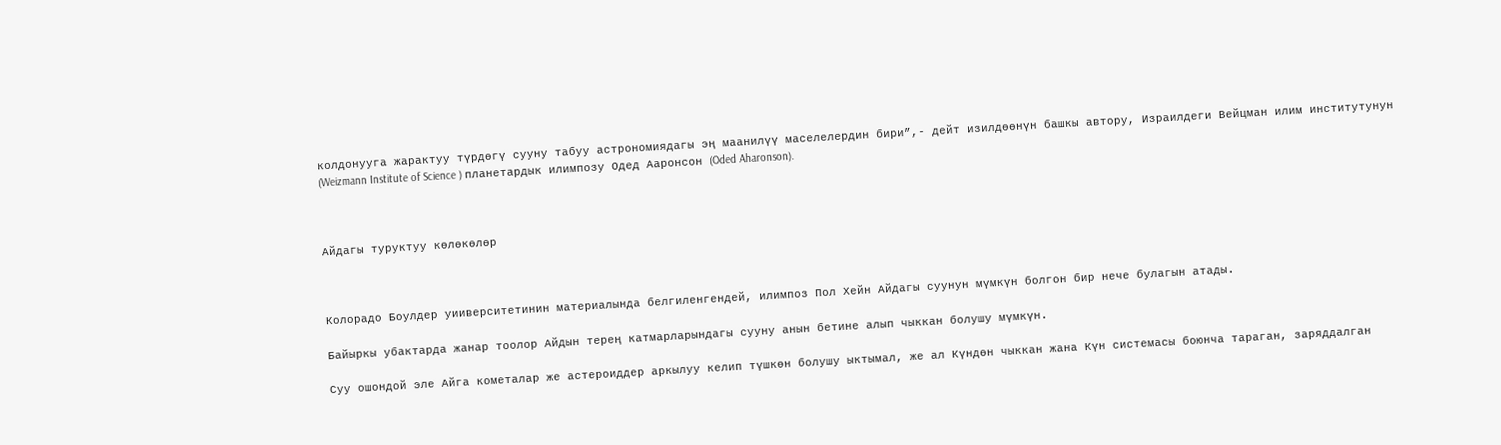колдонууга жарактуу түрдөгү сууну табуу астрономиядагы эң маанилүү маселелердин бири”,- дейт изилдөөнүн башкы автору, Израилдеги Вейцман илим институтунун (Weizmann Institute of Science ) планетардык илимпозу Одед Ааронсон (Oded Aharonson).



Айдагы туруктуу көлөкөлөр



Колорадо Боулдер уииверситетинин материалында белгиленгендей, илимпоз Пол Хейн Айдагы суунун мүмкүн болгон бир нече булагын атады.

Байыркы убактарда жанар тоолор Айдын терең катмарларындагы сууну анын бетине алып чыккан болушу мүмкүн.

Суу ошондой эле Айга кометалар же астероиддер аркылуу келип түшкөн болушу ыктымал, же ал Күндөн чыккан жана Күн системасы боюнча тараган, заряддалган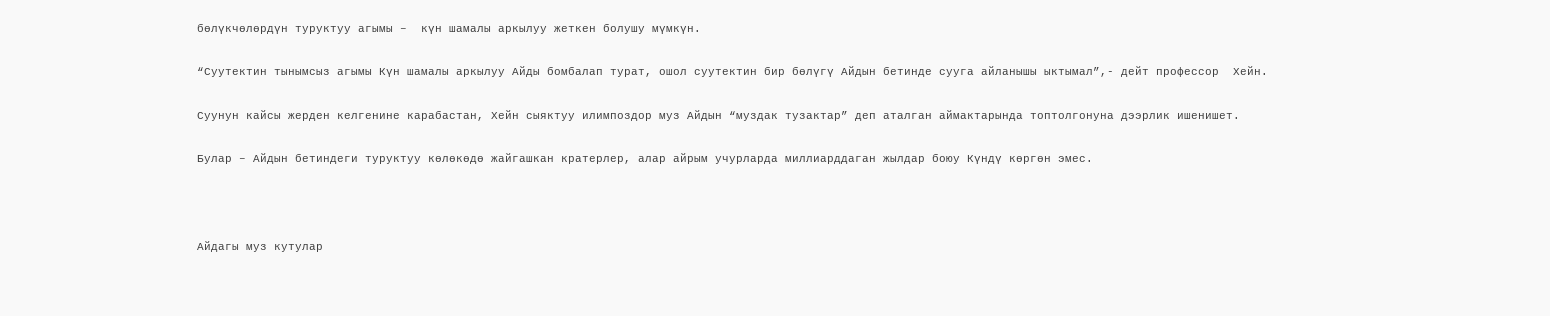бөлүкчөлөрдүн туруктуу агымы –  күн шамалы аркылуу жеткен болушу мүмкүн.

“Суутектин тынымсыз агымы Күн шамалы аркылуу Айды бомбалап турат, ошол суутектин бир бөлүгү Айдын бетинде сууга айланышы ыктымал”,- дейт профессор  Хейн.

Суунун кайсы жерден келгенине карабастан, Хейн сыяктуу илимпоздор муз Айдын “муздак тузактар” деп аталган аймактарында топтолгонуна дээрлик ишенишет.

Булар – Айдын бетиндеги туруктуу көлөкөдө жайгашкан кратерлер, алар айрым учурларда миллиарддаган жылдар боюу Күндү көргөн эмес.



Айдагы муз кутулар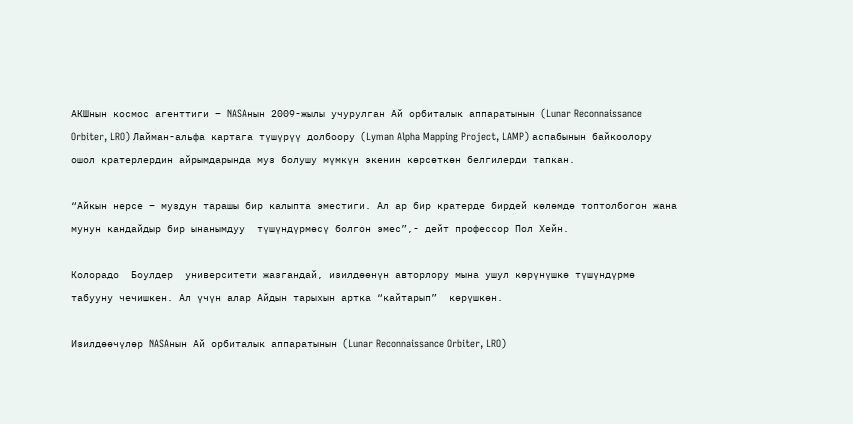АКШнын космос агенттиги – NASAнын 2009-жылы учурулган Ай орбиталык аппаратынын (Lunar Reconnaissance Orbiter, LRO) Лайман-альфа картага түшүрүү долбоору (Lyman Alpha Mapping Project, LAMP) аспабынын байкоолору ошол кратерлердин айрымдарында муз болушу мүмкүн экенин көрсөткөн белгилерди тапкан.

“Айкын нерсе – муздун тарашы бир калыпта эместиги. Ал ар бир кратерде бирдей көлөмдө топтолбогон жана мунун кандайдыр бир ынанымдуу  түшүндүрмөсү болгон эмес”,- дейт профессор Пол Хейн.

Колорадо  Боулдер  университети жазгандай, изилдөөнүн авторлору мына ушул көрүнүшкө түшүндүрмө табууну чечишкен. Ал үчүн алар Айдын тарыхын артка “кайтарып”  көрүшкөн.

Изилдөөчүлөр NASAнын Ай орбиталык аппаратынын (Lunar Reconnaissance Orbiter, LRO)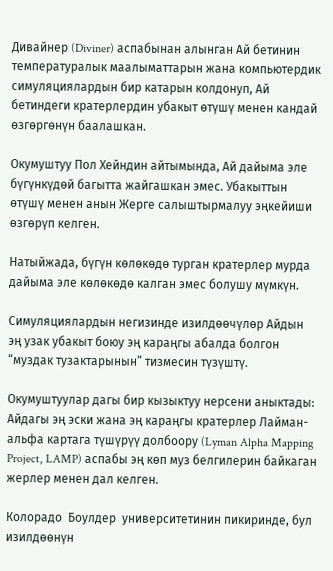Дивайнер (Diviner) аспабынан алынган Ай бетинин температуралык маалыматтарын жана компьютердик симуляциялардын бир катарын колдонуп, Ай бетиндеги кратерлердин убакыт өтүшү менен кандай өзгөргөнүн баалашкан.

Окумуштуу Пол Хейндин айтымында, Ай дайыма эле бүгүнкүдөй багытта жайгашкан эмес. Убакыттын өтүшү менен анын Жерге салыштырмалуу эңкейиши  өзгөрүп келген.

Натыйжада, бүгүн көлөкөдө турган кратерлер мурда дайыма эле көлөкөдө калган эмес болушу мүмкүн.

Симуляциялардын негизинде изилдөөчүлөр Айдын  эң узак убакыт боюу эң караңгы абалда болгон “муздак тузактарынын” тизмесин түзүштү.

Окумуштуулар дагы бир кызыктуу нерсени аныктады: Айдагы эң эски жана эң караңгы кратерлер Лайман-альфа картага түшүрүү долбоору (Lyman Alpha Mapping Project, LAMP) аспабы эң көп муз белгилерин байкаган жерлер менен дал келген.

Колорадо  Боулдер  университетинин пикиринде, бул изилдөөнүн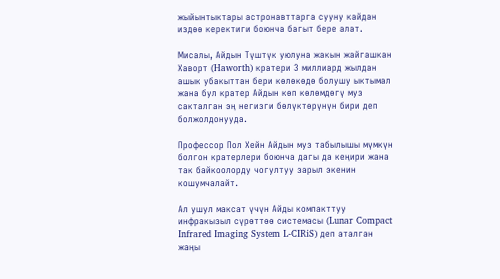жыйынтыктары астронавттарга сууну кайдан издөө керектиги боюнча багыт бере алат.

Мисалы, Айдын Түштүк уюлуна жакын жайгашкан Хаворт (Haworth) кратери 3 миллиард жылдан ашык убакыттан бери көлөкөдө болушу ыктымал жана бул кратер Айдын көп көлөмдөгү муз сакталган эң негизги бөлүктөрүнүн бири деп болжолдонууда.

Профессор Пол Хейн Айдын муз табылышы мүмкүн болгон кратерлери боюнча дагы да кеңири жана так байкоолорду чогултуу зарыл экенин кошумчалайт.

Ал ушул максат үчүн Айды компакттуу инфракызыл сүрөттөө системасы (Lunar Compact Infrared Imaging System L-CIRiS) деп аталган жаңы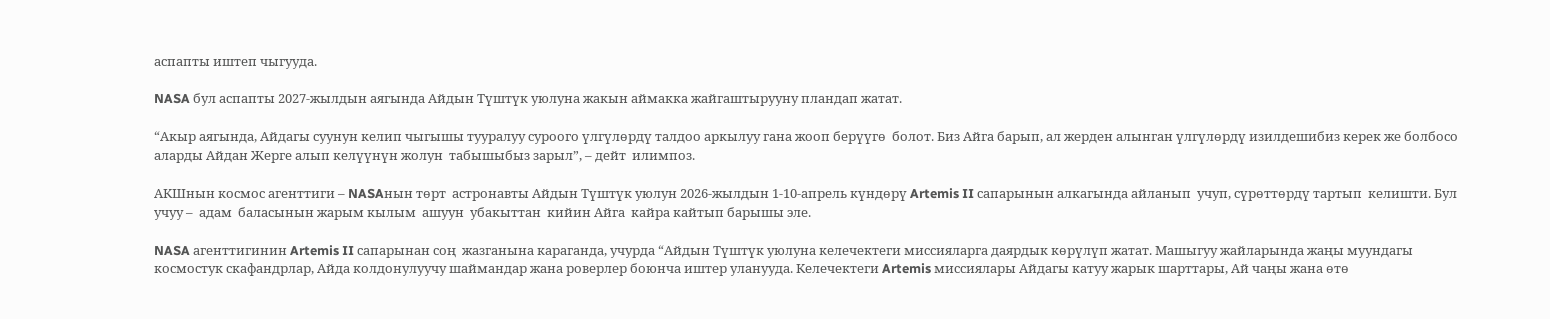аспапты иштеп чыгууда.

NASA бул аспапты 2027-жылдын аягында Айдын Түштүк уюлуна жакын аймакка жайгаштырууну пландап жатат.

“Акыр аягында, Айдагы суунун келип чыгышы тууралуу суроого үлгүлөрдү талдоо аркылуу гана жооп берүүгө  болот. Биз Айга барып, ал жерден алынган үлгүлөрдү изилдешибиз керек же болбосо аларды Айдан Жерге алып келүүнүн жолун  табышыбыз зарыл”, – дейт  илимпоз.

АКШнын космос агенттиги – NASAнын төрт  астронавты Айдын Түштүк уюлун 2026-жылдын 1-10-апрель күндөрү Artemis II сапарынын алкагында айланып  учуп, сүрөттөрдү тартып  келишти. Бул учуу –  адам  баласынын жарым кылым  ашуун  убакыттан  кийин Айга  кайра кайтып барышы эле.

NASA агенттигинин Artemis II сапарынан соң  жазганына караганда, учурда “Айдын Түштүк уюлуна келечектеги миссияларга даярдык көрүлүп жатат. Машыгуу жайларында жаңы муундагы космостук скафандрлар, Айда колдонулуучу шаймандар жана роверлер боюнча иштер уланууда. Келечектеги Artemis миссиялары Айдагы катуу жарык шарттары, Ай чаңы жана өтө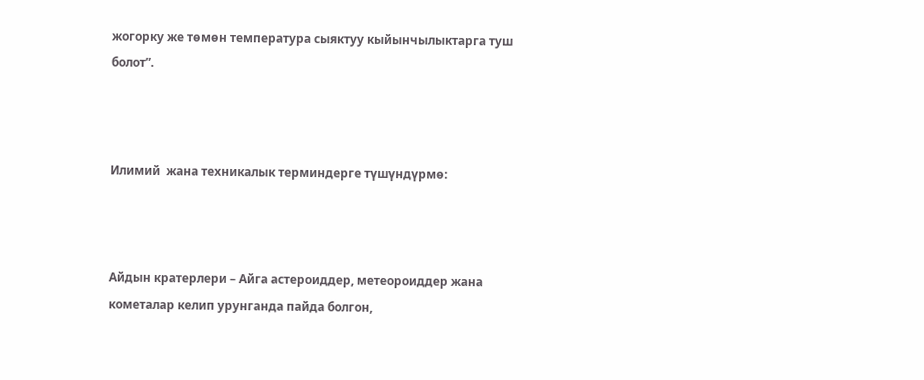жогорку же төмөн температура сыяктуу кыйынчылыктарга туш болот”.



Илимий  жана техникалык терминдерге түшүндүрмө:



Айдын кратерлери – Айга астероиддер, метеороиддер жана кометалар келип урунганда пайда болгон,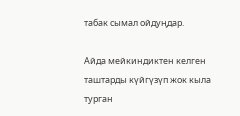табак сымал ойдуңдар.

Айда мейкиндиктен келген таштарды күйгүзүп жок кыла турган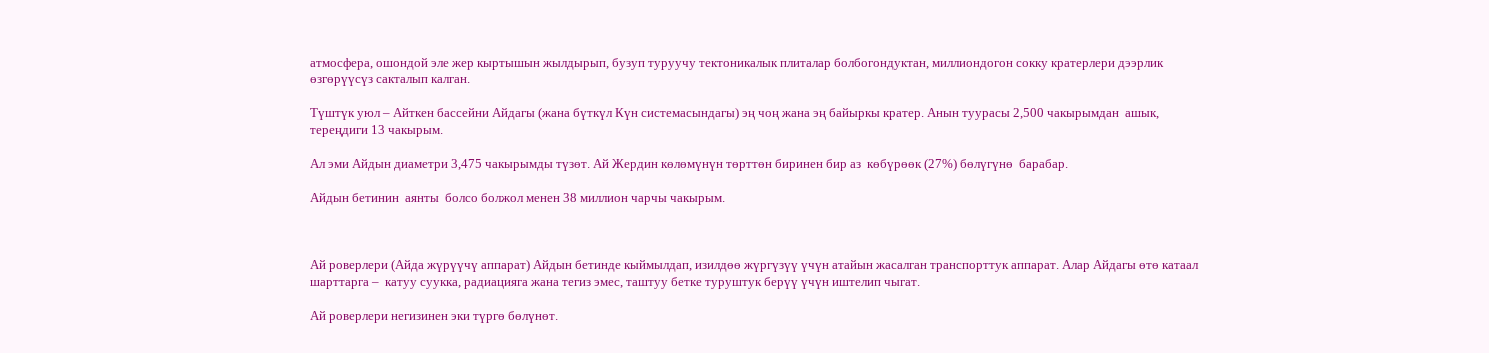атмосфера, ошондой эле жер кыртышын жылдырып, бузуп туруучу тектоникалык плиталар болбогондуктан, миллиондогон сокку кратерлери дээрлик өзгөрүүсүз сакталып калган.

Түштүк уюл – Айткен бассейни Айдагы (жана бүткүл Күн системасындагы) эң чоң жана эң байыркы кратер. Анын туурасы 2,500 чакырымдан  ашык, тереңдиги 13 чакырым.

Ал эми Айдын диаметри 3,475 чакырымды түзөт. Ай Жердин көлөмүнүн төрттөн биринен бир аз  көбүрөөк (27%) бөлүгүнө  барабар.

Айдын бетинин  аянты  болсо болжол менен 38 миллион чарчы чакырым.



Ай роверлери (Айда жүрүүчү аппарат) Айдын бетинде кыймылдап, изилдөө жүргүзүү үчүн атайын жасалган транспорттук аппарат. Алар Айдагы өтө катаал шарттарга –  катуу суукка, радиацияга жана тегиз эмес, таштуу бетке туруштук берүү үчүн иштелип чыгат.

Ай роверлери негизинен эки түргө бөлүнөт.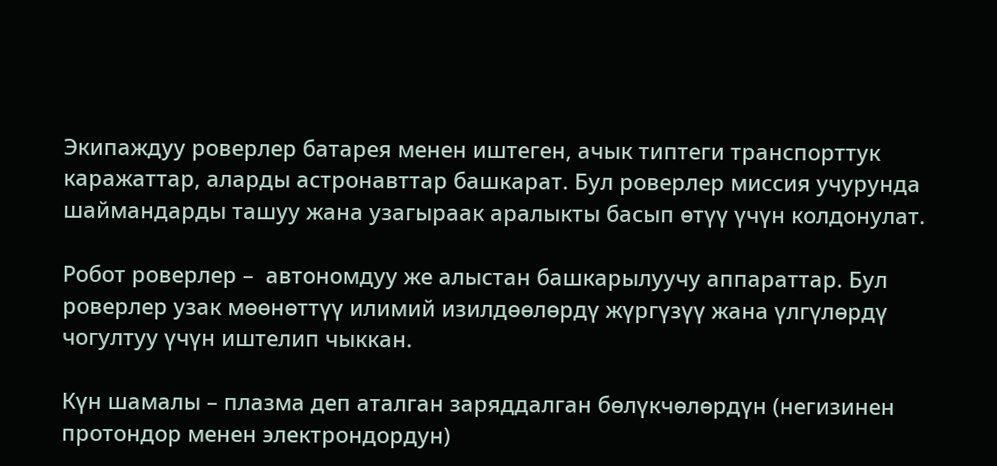Экипаждуу роверлер батарея менен иштеген, ачык типтеги транспорттук каражаттар, аларды астронавттар башкарат. Бул роверлер миссия учурунда шаймандарды ташуу жана узагыраак аралыкты басып өтүү үчүн колдонулат.

Робот роверлер –  автономдуу же алыстан башкарылуучу аппараттар. Бул роверлер узак мөөнөттүү илимий изилдөөлөрдү жүргүзүү жана үлгүлөрдү чогултуу үчүн иштелип чыккан.

Күн шамалы – плазма деп аталган заряддалган бөлүкчөлөрдүн (негизинен протондор менен электрондордун)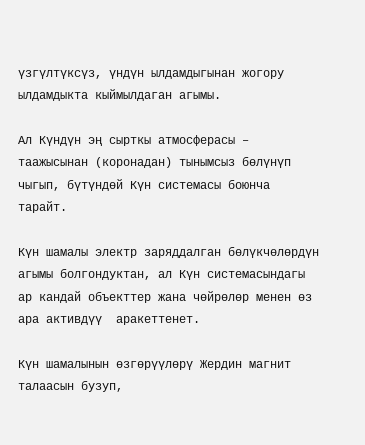үзгүлтүксүз, үндүн ылдамдыгынан жогору ылдамдыкта кыймылдаган агымы.

Ал Күндүн эң сырткы атмосферасы – таажысынан (коронадан) тынымсыз бөлүнүп чыгып, бүтүндөй Күн системасы боюнча тарайт.

Күн шамалы электр заряддалган бөлүкчөлөрдүн агымы болгондуктан, ал Күн системасындагы ар кандай объекттер жана чөйрөлөр менен өз ара активдүү  аракеттенет.

Күн шамалынын өзгөрүүлөрү Жердин магнит талаасын бузуп,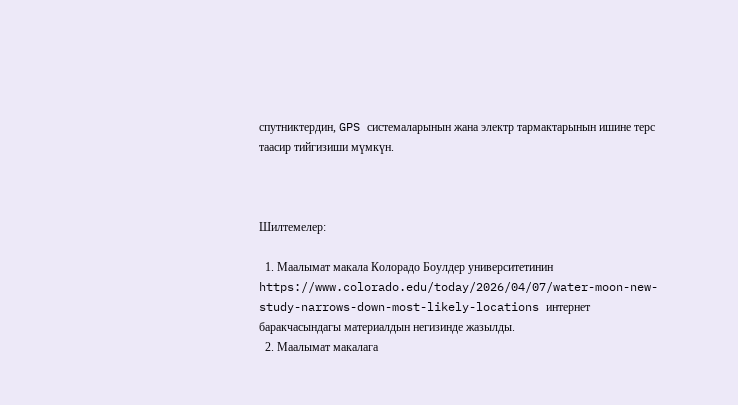спутниктердин, GPS системаларынын жана электр тармактарынын ишине терс таасир тийгизиши мүмкүн.



Шилтемелер:

  1. Маалымат макала Колорадо Боулдер университетинин https://www.colorado.edu/today/2026/04/07/water-moon-new-study-narrows-down-most-likely-locations интернет баракчасындагы материалдын негизинде жазылды.
  2. Маалымат макалага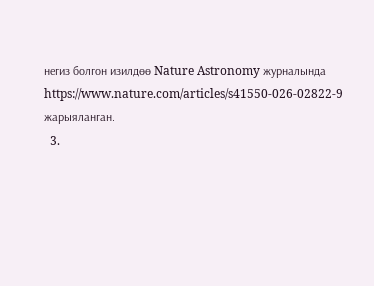негиз болгон изилдөө Nature Astronomy журналында https://www.nature.com/articles/s41550-026-02822-9 жарыяланган.
  3.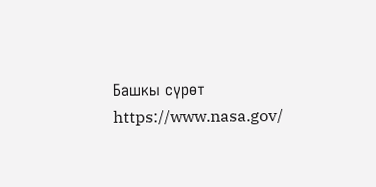Башкы сүрөт https://www.nasa.gov/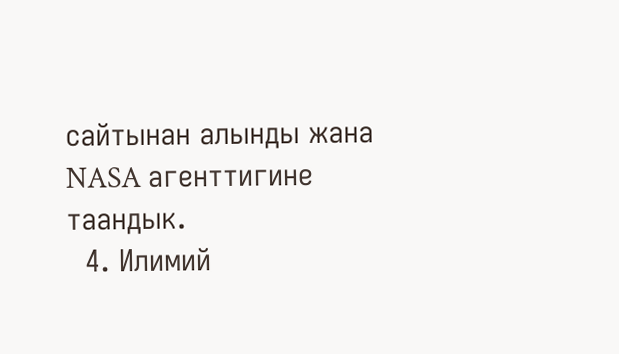сайтынан алынды жана NASA агенттигине  таандык.
  4. Илимий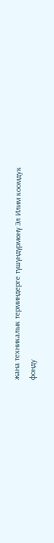жана техникалык терминдерге түшүндүрмөнү Эл Илим коомдук  фонду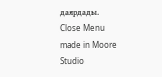даярдады.
Close Menu
made in Moore Studio